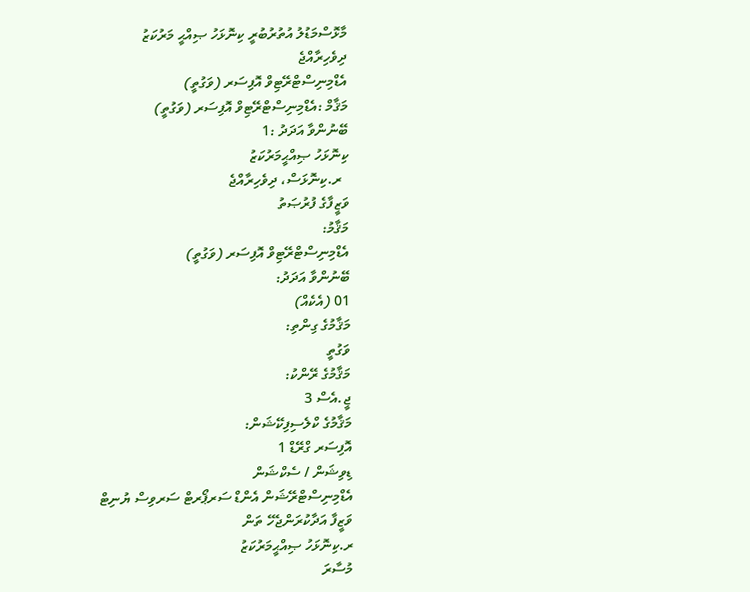މާޅޮސްމަޑުލު އުތުރުބުރީ ކިނޮޅަހު ޞިއްޙީ މަރުކަޒު
ދިވެހިރާއްޖެ
އެޑްމިނިސްޓްރޭޓިވް އޮފިސަރ (ވަގުތީ)
މަޤާމް :އެޑްމިނިސްޓްރޭޓިވް އޮފިސަރ (ވަގުތީ)
ބޭނުންވާ އަދަދު :1
ކިނޮޅަހު ޞިއްޙީމަރުކަޒު
  ރ.ކިނޮޅަސް، ދިވެހިރާއްޖެ
ވަޒީފާގެ ފުރުޞަތު
މަޤާމު:
އެޑްމިނިސްޓްރޭޓިވް އޮފިސަރ (ވަގުތީ)
ބޭނުންވާ އަދަދު:
01 (އެކެއް)
މަޤާމުގެ ގިންތި:
ވަގުތީ
މަޤާމުގެ ރޭންކު:
ޖީ.އެސް 3
މަޤާމުގެ ކްލެސިފިކޭޝަން:
އޮފިސަރ ގްރޭޑް 1
ޑިވިޝަން / ސެކްޝަން
އެޑްމިނިސްޓްރޭޝަން އެންޑް ސަރޕޯރޓް ސަރވިސް ޔުނިޓް
ވަޒީފާ އަދާކުރަންޖެހޭ ތަން
ރ.ކިނޮޅަހު ޞިއްޙީމަރުކަޒު
މުސާރަ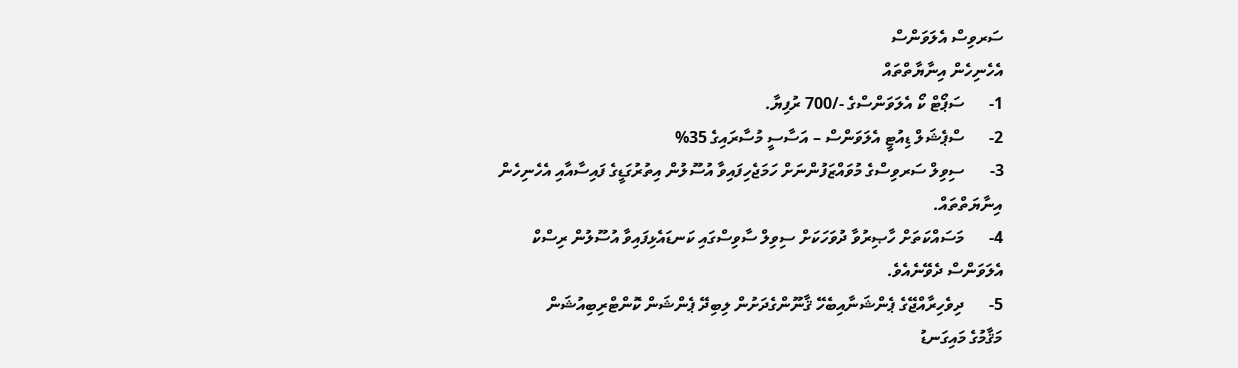ސަރވިސް އެލަވަންސް
އެހެނިހެން އިނާޔާތްތައް
1-      ސަޕޯޓް ކޯ އެލަވަންސްގެ -/700 ރުފިޔާ.
2-      ސްޕެޝަލް ޑިއުޓީ އެލަވަންސް – އަސާސީ މުސާރައިގެ 35%
3-      ސިވިލް ސަރވިސްގެ މުވައްޒަފުންނަށް ހަމަޖެހިފައިވާ އުސޫލުން އިތުރުގަޑީގެ ފައިސާއާއި އެހެނިހެން އިނާޔަތްތައް.
4-      މަސައްކަތަށް ހާޞިރުވާ ދުވަހަކަށް ސިވިލް ސާވިސްގައި ކަނޑައެޅިފައިވާ އުސޫލުން ރިސްކް އެލަވަންސް ދެވޭނެއެވެ.
5-      ދިވެހިރާއްޖޭގެ ޕެންޝަނާއިބެހޭ ޤާނޫންގެދަށުން ލިބިދޭ ޕެންޝަން ކޮންޓްރިބިއުޝަން
މަޤާމުގެ މައިގަނޑު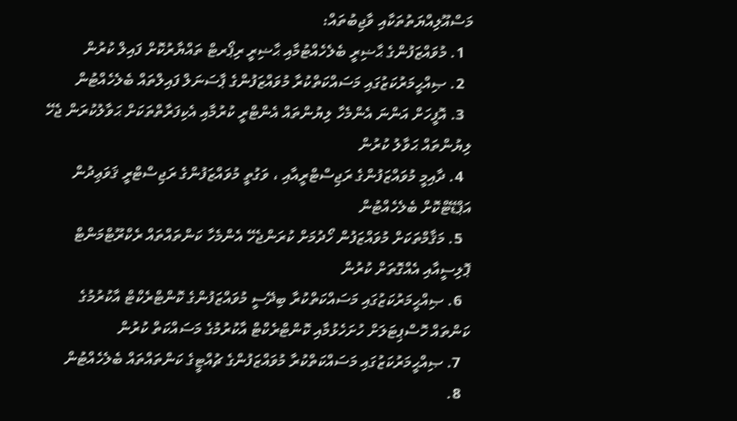މަސްއޫލިއްޔަތުތަކާއި ވާޖިބުތައް:
  1. މުވައްޒަފުންގެ ޙާޟިރީ ބެލެހެއްޓުމާއި ޙާޟިރީ ރިޕޯރޓް ތައްޔާރުކޮށް ފައިލް ކުރުން
  2. ޞިއްޙީމަރުކަޒުގައި މަސައްކަތްކުރާ މުވައްޒަފުންގެ ޕާސަނަލް ފައިލްތައް ބެލެހެއްޓުން
  3. އޮފީހަށް އަންނަ އެންމެހާ ލިޔުންތައް އެންޓްރީ ކުރުމާއި އެކިފަރާތްތަކަށް ޙަވާލުކުރަން ޖެހޭ ލިޔުންތައް ޙަވާލު ކުރުން
  4. ދާއިމީ މުވައްޒަފުންގެ ރަޖިސްޓްރީއާއި ، ވަގުތީ މުވައްޒަފުންގެ ރަޖިސްޓްރީ ޤަވަޢިދުން އަޕްޑޭޓްކޮށް ބެލެހެއްޓުން
  5. މަޤާމްތަކަށް މުވައްޒަފުން ހޯދުމަށް ކުރަންޖެހޭ އެންމެހާ ކަންތައްތައް ރެކްރޫޓްމަންޓް ޕޮލިސީއާއި އެއްގޮތަށް ކުރުން
  6. ޞިއްޙީމަރުކަޒުގައި މަސައްކަތްކުރާ ބިދޭސީ މުވައްޒަފުންގެ ކޮންޓްރެކްޓް އާކުރުމުގެ ކަންތައް ހޮސްޕިޓަލަށް ހުށަހެޅުމާއި ކޮންޓްރެކްޓް އާކުރުމުގެ މަސައްކަތް ކުރުން
  7. ޞިއްޙީމަރުކަޒުގައި މަސައްކަތްކުރާ މުވައްޒަފުންގެ ޗުއްޓީގެ ކަންތައްތައް ބެލެހެއްޓުން
  8.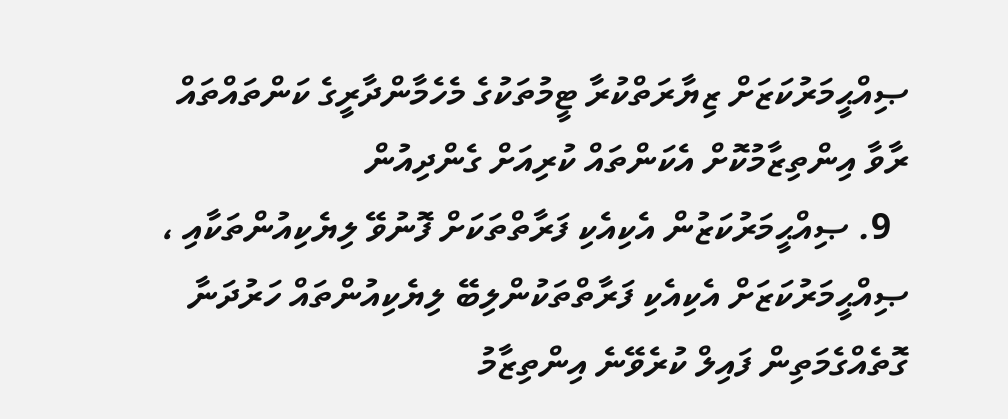ޞިއްޙީމަރުކަޒަށް ޒިޔާރަތްކުރާ ޓީމުތަކުގެ މެހެމާންދާރީގެ ކަންތައްތައް ރާވާ އިންތިޒާމުކޮށް އެކަންތައް ކުރިއަށް ގެންދިއުން
  9. ޞިއްޙީމަރުކަޒުން އެކިއެކި ފަރާތްތަކަށް ފޮނުވޭ ލިޔެކިއުންތަކާއި ، ޞިއްޙީމަރުކަޒަށް އެކިއެކި ފަރާތްތަކުންލިބޭ ލިޔެކިއުންތައް ހަރުދަނާ ގޮތެއްގެމަތިން ފައިލް ކުރެވޭނެ އިންތިޒާމު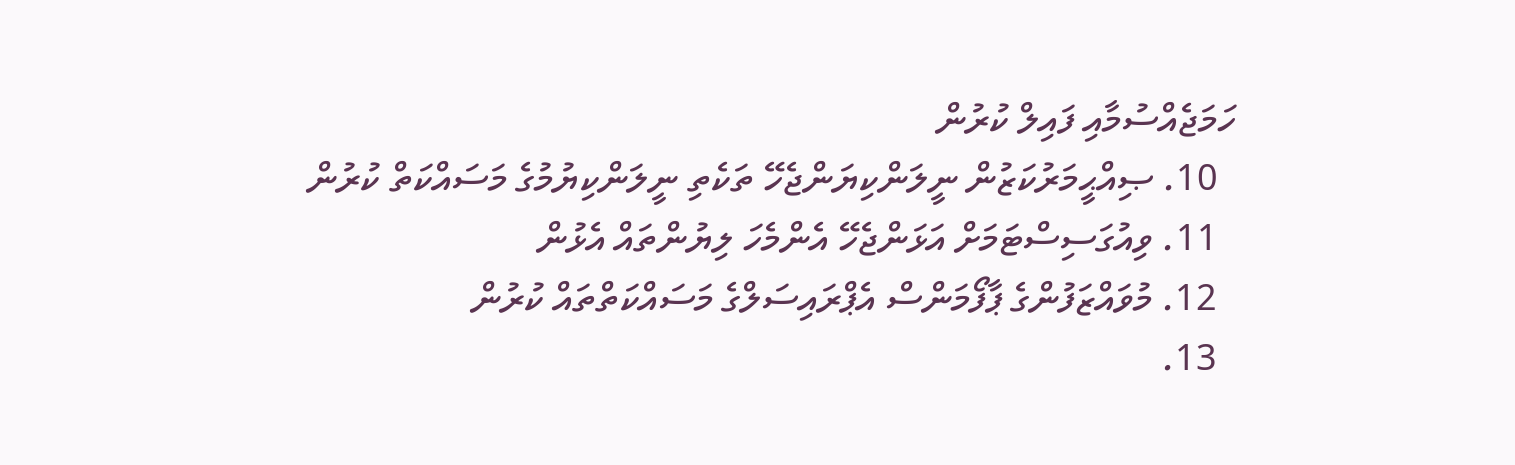ހަމަޖެއްސުމާއި ފައިލް ކުރުން
  10. ޞިއްޙީމަރުކަޒުން ނީލަންކިޔަންޖެހޭ ތަކެތި ނީލަންކިޔުމުގެ މަސައްކަތް ކުރުން
  11. ވިއުގަސިސްޓަމަށް އަޅަންޖެހޭ އެންމެހަ ލިޔުންތައް އެޅުން
  12. މުވައްޒަފުންގެ ޕާފޯމަންސް އެޕްރައިސަލްގެ މަސައްކަތްތައް ކުރުން
  13.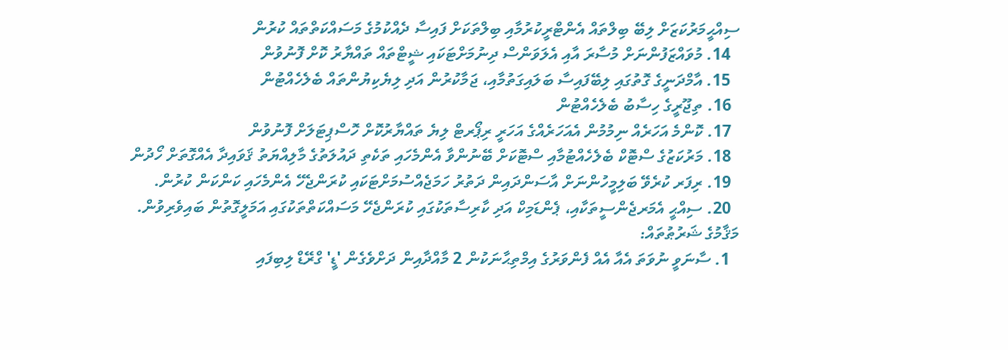ސިއްޙީމަރުކަޒަށް ލިބޭ ބިލްތައް އެންޓްރީކުރުމާއި ބިލްތަކަށް ފައިސާ ދެއްކުމުގެ މަސައްކަތްތައް ކުރުން
  14. މުވައްޒަފުންނަށް މުސާރަ އާއި އެލަވަންސް ދިނުމަށްޓަކައި ޝީޓްތައް ތައްޔާރު ކޮށް ފޮނުވުން
  15. އާމްދަނީގެ ގޮތުގައި ލިބޭފައިސާ ބަލައިގަތުމާއި، ޖަމާކުރުން އަދި ލިޔެކިޔުންތައް ބެލެހެއްޓުން
  16. ތިޖޫރީގެ ހިސާބު ބެލެހެއްޓުން
  17. ކޮންމެ އަހަރެއް ނިމުމުން އެއަހަރެއްގެ އަހަރީ ރިޕޯރޓް ލިޔެ ތައްޔާރުކޮށް ހޮސްޕިޓަލަށް ފޮނުވުން
  18. މަރުކަޒުގެ ސްޓޮކް ބެލެހެއްޓުމާއި ސްޓޮކަށް ބޭނުންވާ އެންމެހައި ތަކެތި ދައުލަތުގެ މާލިއްޔަތު ޤަވައިދާ އެއްގޮތަށް ހޯދުން
  19. ރިފަރ ކުރެވޭ ބަލިމީހުންނަށް އާސަންދައިން ދަތުރު ހަމަޖެއްސުމަށްޓަކައި ކުރަންޖެހޭ އެންމެހައި ކަންކަން ކުރުން.
  20. ސިއްޙީ އެމަރޖެންސީތަކާއި، ޕެންޑަމިކް އަދި ކާރިސާތަކުގައި ކުރަންޖެހޭ މަސައްކަތްތަކުގައި އަމަލީގޮތުން ބައިވެރިވުން.
މަޤާމުގެ ޝަރުޠުތައް:
  1. ސާނަވީ ނުވަތަ އެއާ އެއް ފެންވަރުގެ އިމްތިޙާނަކުން 2 މާއްދާއިން ދަށްވެގެން 'ޑީ' ގްރޭޑް ލިބިފައި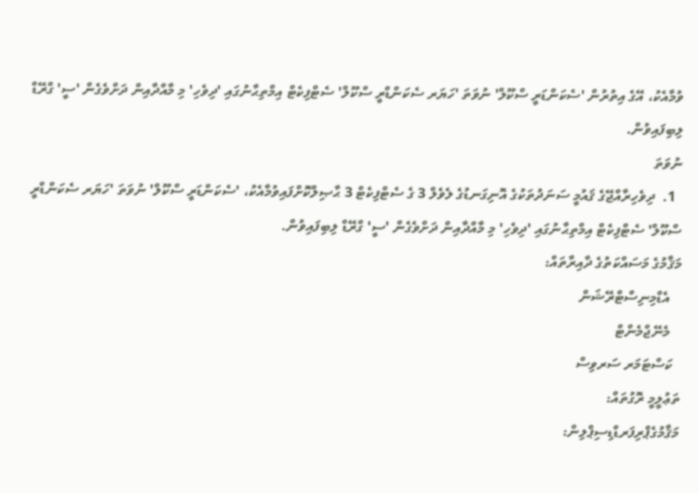ވުމާއެކު، އޭގެ އިތުރުން 'ސެކަންޑަރީ ސްކޫލް' ނުވަތަ 'ހަޔަރ ސެކަންޑްރީ ސްކޫލް' ސެޓްފިކެޓް އިމްތިޙާނުގައި 'ދިވެހި' މި މާއްދާއިން ދަށްވެގެން 'ސީ' ގްރޭޑް ލިބިފައިވުން.
ނުވަތަ
  1.  ދިވެހިރާއްޖޭގެ ޤައުމީ ސަނަދުތަކުގެ އޮނިގަނޑުގެ ލެވެލް 3 ގެ ސެޓްފިކެޓް 3 ޙާޞިލްކޮށްފައިވުމާއެކު، 'ސެކަންޑަރީ ސްކޫލް' ނުވަތަ 'ހަޔަރ ސެކަންޑްރީ ސްކޫލް' ސެޓްފިކެޓް އިމްތިޙާނުގައި 'ދިވެހި' މި މާއްދާއިން ދަށްވެގެން 'ސީ' ގްރޭޑް ލިބިފައިވުން.
މަޤާމުގެ މަސައްކަތުގެ ދާއިރާތައް:
   އެޑްމިނިސްޓްރޭޝަން
   މެނޭޖްމެންޓް
  ކަސްޓަމަރ ސަރވިސް
ތަޢުލީމީ ރޮގުތައް:
މަޤާމުގެޕްރިފަރޑްޑިސިޕްލިން: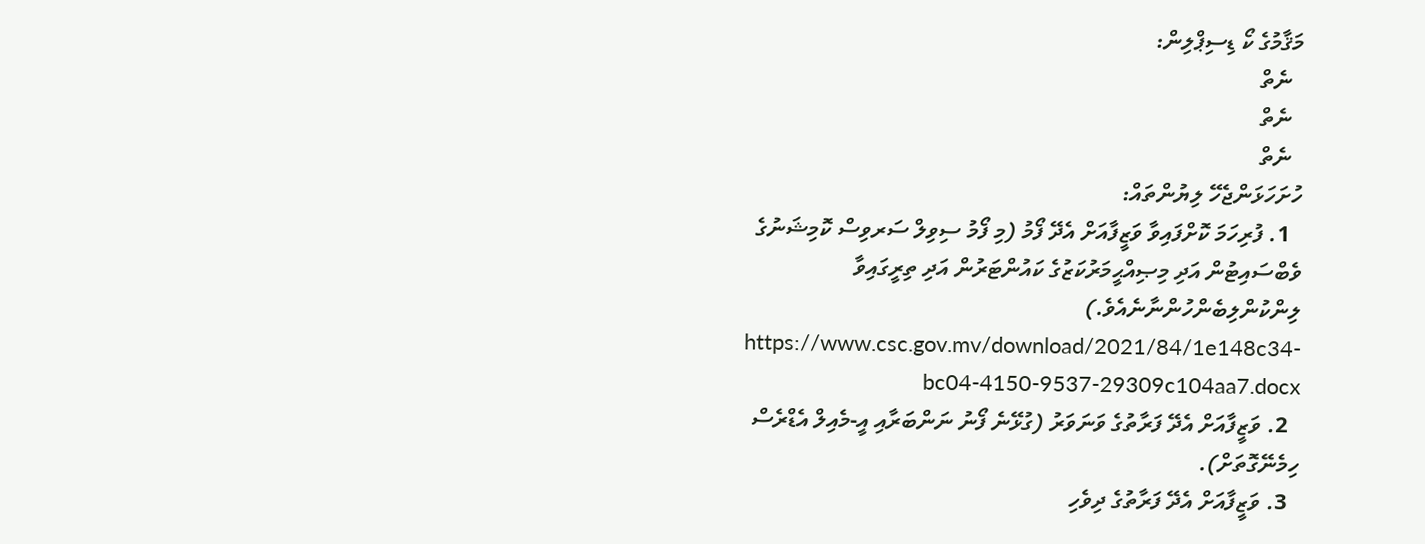މަޤާމުގެ ކޯ ޑިސިޕްލިން:
  ނެތް
  ނެތް
  ނެތް
ހުށަހަޅަންޖެހޭ ލިޔުންތައް:
  1. ފުރިހަމަ ކޮށްފައިވާ ވަޒީފާއަށް އެދޭ ފޯމު (މި ފޯމު ސިވިލް ސަރވިސް ކޮމިޝަނުގެ ވެބްސައިޓުން އަދި މިޞިއްޙީމަރުކަޒުގެ ކައުންޓަރުން އަދި ތިރީގައިވާ ލިންކުންލިބެންހުންނާނެއެވެ.) https://www.csc.gov.mv/download/2021/84/1e148c34-bc04-4150-9537-29309c104aa7.docx
  2. ވަޒީފާއަށް އެދޭ ފަރާތުގެ ވަނަވަރު (ގުޅޭނެ ފޯނު ނަންބަރާއި އީ-މެއިލް އެޑްރެސް ހިމެނޭގޮތަށް).
  3. ވަޒީފާއަށް އެދޭ ފަރާތުގެ ދިވެހި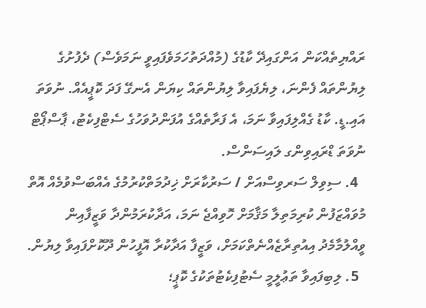ރައްޔިތެއްކަން އަންގައިދޭ ކާޑުގެ (މުއްދަތުހަމަވެފައިވީ ނަމަވެސް) ދެފުށުގެ ލިޔުންތައް ފެންނަ، ލިޔެފައިވާ ލިޔުންތައް ކިޔަން އެނގޭ ފަދަ ކޮޕީއެއް. ނުވަތަ އައި.ޑީ. ކާޑު ގެއްލިފައިވާ ނަމަ، އެ ފަރާތެއްގެ އުފަންދުވަހުގެ ސެޓްފިކެޓު، ޕާސްޕޯޓް ނުވަތަ ޑްރައިވިންގ ލައިސަންސް.
  4. ސިވިލް ސަރވިސްއަށް / ސަރުކާރަށް ޚިދުމަތްކުރުމުގެ އެއްބަސްވުމެއް އޮތް މުވައްޒަފުން ކުރިމަތިލާ މަޤާމަށް ހޮވިއްޖެ ނަމަ، އަދާކުރަމުންދާ ވަޒީފާއިން ވީއްލުމާމެދު އިއުތިރާޒެއްނެތްކަމަށް، ވަޒީފާ އަދާކުރާ އޮފީހުން ދޫކޮށްފައިވާ ލިޔުން.
  5. ލިބިފައިވާ ތަޢުލީމީ ސެޓުފިކެޓުތަކުގެ ކޮޕީ؛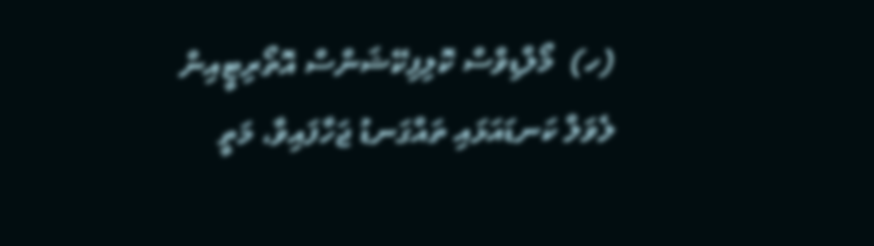(ހ)  މޯލްޑިވްސް ކޮލިފިކޭޝަންސް އޮތޯރިޓީއިން ލެވަލް ކަނޑައަޅައި ތައްގަނޑު ޖަހާފައިވާ، މަތީ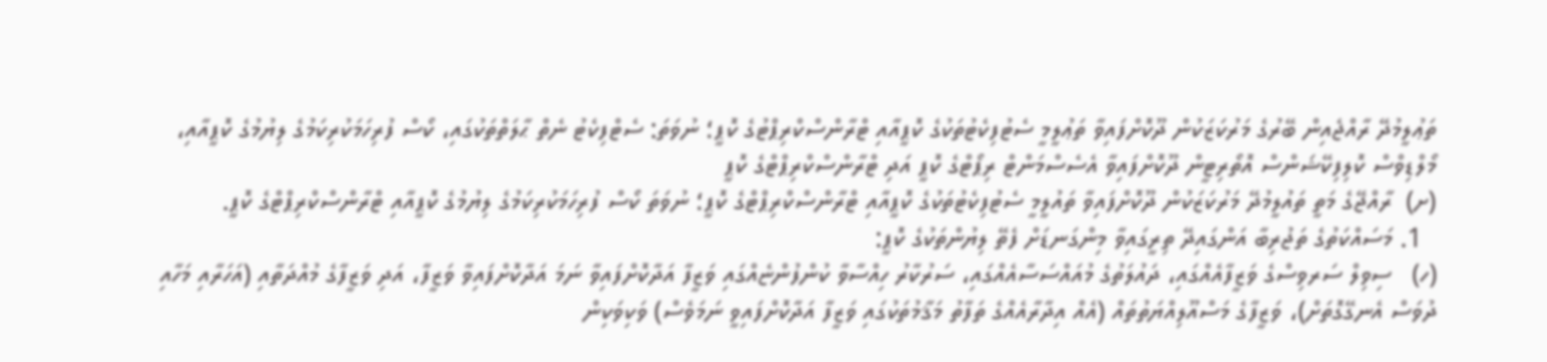ތަޢުލީމުދޭ ރާއްޖެއިން ބޭރުގެ މަރުކަޒަކުން ދޫކޮށްފައިވާ ތަޢުލީމީ ސެޓުފިކެޓުތަކުގެ ކޮޕީއާއި ޓްރާންސްކްރިޕްޓުގެ ކޮޕީ؛ ނުވަތަ: ސެޓްފިކެޓު ނެތް ޙާލަތްތަކުގައި، ކޯސް ފުރިހަމަކުރިކަމުގެ ލިޔުމުގެ ކޮޕީއާއި، މޯލްޑިވްސް ކޮލިފިކޭޝަންސް އޮތޯރިޓީން ދޫކޮށްފައިވާ އެސެސްމަންޓް ރިޕޯޓްގެ ކޮޕީ އަދި ޓްރާންސްކްރިޕްޓްގެ ކޮޕީ
(ށ)  ރާއްޖޭގެ މަތީ ތައުލީމުދޭ މަރުކަޒަކުން ދޫކޮށްފައިވާ ތައުލީމީ ސެޓުފިކެޓުތަކުގެ ކޮޕީއާއި ޓްރާންސްކްރިޕްޓްގެ ކޮޕީ؛ ނުވަތަ ކޯސް ފުރިހަމަކުރިކަމުގެ ލިޔުމުގެ ކޮޕީއާއި ޓްރާންސްކްރިޕްޓްގެ ކޮޕީ.
  1. މަސައްކަތުގެ ތަޖުރިބާ އަންގައިދޭ ތިރީގައިވާ މިންގަނޑަށް ފެތޭ ލިޔުންތަކުގެ ކޮޕީ:
(ހ)   ސިވިލް ސަރވިސްގެ ވަޒީފާއެއްގައި، ދައުލަތުގެ މުއައްސަސާއެއްގައި، ސަރުކާރު ހިއްސާވާ ކުންފުންޏެއްގައި ވަޒީފާ އަދާކޮށްފައިވާ ނަމަ އަދާކޮށްފައިވާ ވަޒީފާ، އަދި ވަޒީފާގެ މުއްދަތާއި (އަހަރާއި މަހާއި ދުވަސް އެނގޭގޮތަށް)، ވަޒީފާގެ މަސްއޫލިއްޔަތުތައް (އެއް އިދާރާއެއްގެ ތަފާތު މަޤާމުތަކުގައި ވަޒީފާ އަދާކޮށްފައިވީ ނަމަވެސް) ވަކިވަކިން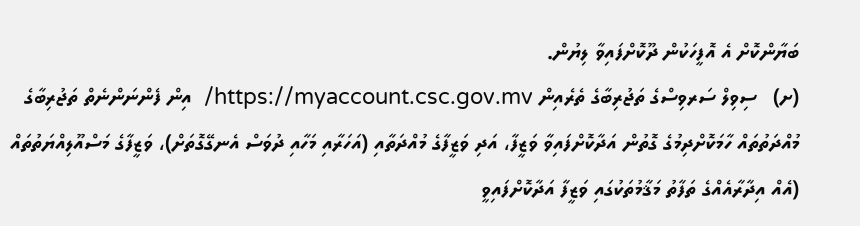ބަޔާންކޮށް އެ އޮފީހަކުން ދޫކޮށްފައިވާ ލިޔުން.
(ށ)   ސިވިލް ސަރވިސްގެ ތަޖުރިބާގެ ތެރެއިން https://myaccount.csc.gov.mv/  އިން ފެންނަންނެތް ތަޖުރިބާގެ މުއްދަތުތައް ހާމަކޮށްދިމުގެ ގޮތުން އަދާކޮށްފައިވާ ވަޒީފާ، އަދި ވަޒީފާގެ މުއްދަތާއި (އަހަރާއި މަހާއި ދުވަސް އެނގޭގޮތަށް)، ވަޒީފާގެ މަސްއޫލިއްޔަތުތައް (އެއް އިދާރާއެއްގެ ތަފާތު މަޤާމުތަކުގައި ވަޒީފާ އަދާކޮށްފައިވީ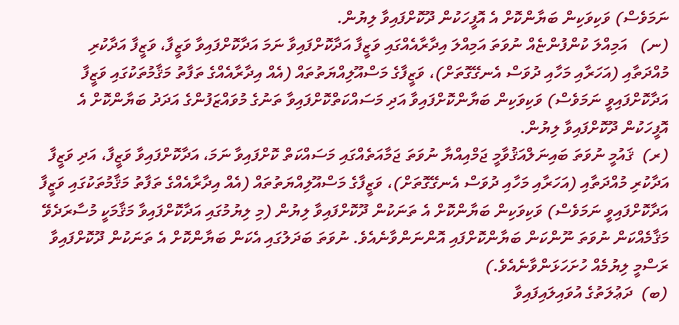ނަމަވެސް) ވަކިވަކިން ބަޔާންކޮށް އެ އޮފީހަކުން ދޫކޮށްފައިވާ ލިޔުން.
(ނ)   އަމިއްލަ ކުންފުންޏެއް ނުވަތަ އަމިއްލަ އިދާރާއެއްގައި ވަޒީފާ އަދާކޮށްފައިވާ ނަމަ އަދާކޮށްފައިވާ ވަޒީފާ، ވަޒީފާ އަދާކުރި މުއްދަތާއި (އަހަރާއި މަހާއި ދުވަސް އެނގޭގޮތަށް)، ވަޒީފާގެ މަސްއޫލިއްޔަތުތައް (އެއް އިދާރާއެއްގެ ތަފާތު މަޤާމުތަކުގައި ވަޒީފާ އަދާކޮށްފައިވީ ނަމަވެސް) ވަކިވަކިން ބަޔާންކޮށްފައިވާ އަދި މަސައްކަތްކޮށްފައިވާ ތަނުގެ މުވައްޒަފުންގެ އަދަދު ބަޔާންކޮށް އެ އޮފީހަކުން ދޫކޮށްފައިވާ ލިޔުން.
(ރ)  ޤައުމީ ނުވަތަ ބައިނަލްއަޤުވާމީ ޖަމްއިއްޔާ ނުވަތަ ޖަމާއަތެއްގައި މަސައްކަތް ކޮށްފައިވާ ނަމަ، އަދާކޮށްފައިވާ ވަޒީފާ، އަދި ވަޒީފާ އަދާކުރި މުއްދަތާއި (އަހަރާއި މަހާއި ދުވަސް އެނގޭގޮތަށް)، ވަޒީފާގެ މަސްއޫލިއްޔަތުތައް (އެއް އިދާރާއެއްގެ ތަފާތު މަޤާމުތަކުގައި ވަޒީފާ އަދާކޮށްފައިވީ ނަމަވެސް) ވަކިވަކިން ބަޔާންކޮށް އެ ތަނަކުން ދޫކޮށްފައިވާ ލިޔުން (މި ލިޔުމުގައި އަދާކޮށްފައިވާ މަޤާމަކީ މުސާރަދެވޭ މަޤާމެއްކަން ނުވަތަ ނޫންކަން ބަޔާންކޮށްފައި އޮންނަންވާނެއެވެ. ނުވަތަ ބަދަލުގައި އެކަން ބަޔާންކޮށް އެ ތަނަކުން ދޫކޮށްފައިވާ ރަސްމީ ލިޔުމެއް ހުށަހަޅަންވާނެއެވެ.)
(ބ)  ދަޢުލަތުގެ އުވައިލައިފައިވާ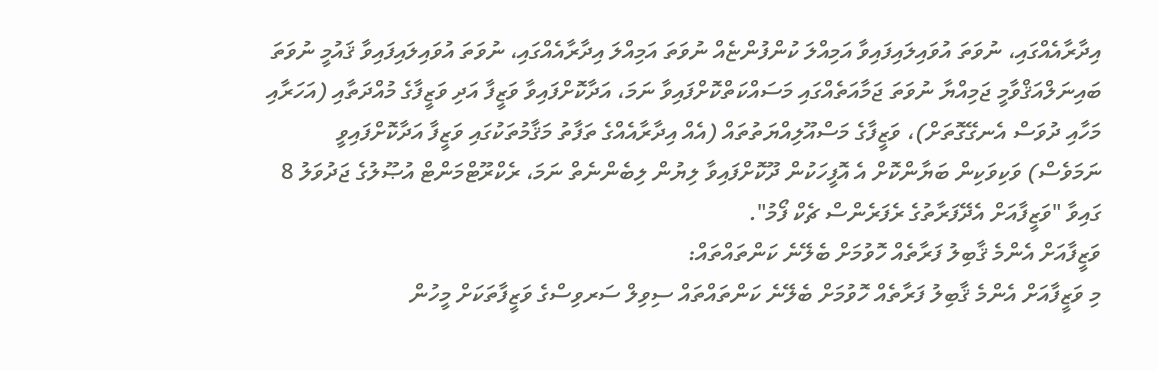އިދާރާއެއްގައި، ނުވަތަ އުވައިލައިފައިވާ އަމިއްލަ ކުންފުންޏެއް ނުވަތަ އަމިއްލަ އިދާރާއެއްގައި، ނުވަތަ އުވައިލައިފައިވާ ޤައުމީ ނުވަތަ ބައިނަލްއަޤްވާމީ ޖަމިއްޔާ ނުވަތަ ޖަމާއަތެއްގައި މަސައްކަތްކޮށްފައިވާ ނަމަ، އަދާކޮށްފައިވާ ވަޒީފާ އަދި ވަޒީފާގެ މުއްދަތާއި (އަހަރާއި މަހާއި ދުވަސް އެނގޭގޮތަށް)، ވަޒީފާގެ މަސްއޫލިއްޔަތުތައް (އެއް އިދާރާއެއްގެ ތަފާތު މަޤާމުތަކުގައި ވަޒީފާ އަދާކޮށްފައިވީ ނަމަވެސް) ވަކިވަކިން ބަޔާންކޮށް އެ އޮފީހަކުން ދޫކޮށްފައިވާ ލިޔުން ލިބެންނެތް ނަމަ، ރެކްރޫޓްމަންޓް އުޞޫލުގެ ޖަދުވަލު 8 ގައިވާ "ވަޒީފާއަށް އެދޭފަރާތުގެ ރެފަރެންސް ޗެކް ފޯމު".
ވަޒީފާއަށް އެންމެ ޤާބިލު ފަރާތެއް ހޮވުމަށް ބެލޭނެ ކަންތައްތައް:
މި ވަޒީފާއަށް އެންމެ ޤާބިލު ފަރާތެއް ހޮވުމަށް ބެލޭނެ ކަންތައްތައް ސިވިލް ސަރވިސްގެ ވަޒީފާތަކަށް މީހުން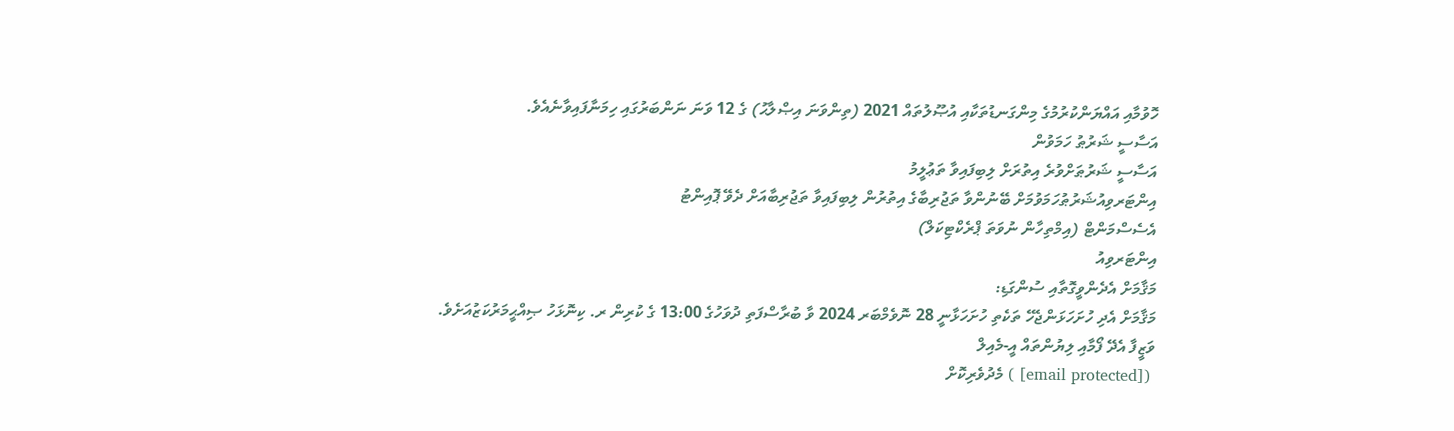ހޮވުމާއި އައްޔަންކުރުމުގެ މިންގަނޑުތަކާއި އުޞޫލުތައް 2021 (ތިންވަނަ އިޞްލާޙު) ގެ 12 ވަނަ ނަންބަރުގައި ހިމަނާފައިވާނެއެވެ.
އަސާސީ ޝަރުޠު ހަމަވުން
އަސާސީ ޝަރުޠަށްވުރެ އިތުރަށް ލިބިފައިވާ ތަޢުލީމު
އިންޓަރވިއުޝަރުޠުހަމަވުމަށް ބޭނުންވާ ތަޖުރިބާގެ އިތުރުން ލިބިފައިވާ ތަޖުރިބާއަށް ދެވޭ ޕޮއިންޓު
އެސެސްމަންޓް (އިމްތިހާން ނުވަތަ ޕްރެކްޓިކަލް)
އިންޓަރވިއު
މަޤާމަށް އެދެންވީގޮތާއި ސުންގަޑި:
މަޤާމަށް އެދި ހުށަހަޅަންޖެހޭ ތަކެތި ހުށަހަޅާނީ 28 ނޮވެމްބަރ 2024 ވާ ބުރާސްފަތި ދުވަހުގެ 13:00 ގެ ކުރިން ރ. ކިނޮޅަހު ޞިއްޙީމަރުކަޒުއަށެވެ. ވަޒީފާ އެދޭ ފޯމާއި ލިޔުންތައް އީ-މެއިލް
 ([email protected] ) މެދުވެރިކޮށް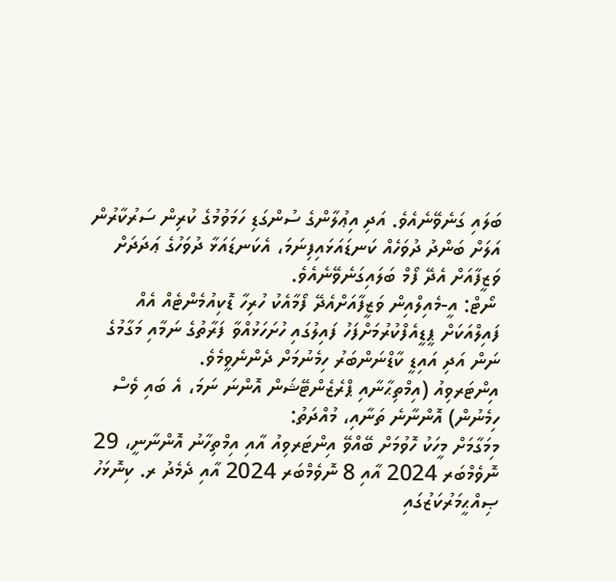ބަލައި ގަނެވޭނެއެވެ. އަދި އިޢުލާންގެ ސުންގަޑި ހަމަވުމުގެ ކުރިން ސަރުކާރުން އަލަށް ބަންދު ދުވަހެއް ކަނޑައަޅައިފިނަމަ، އެކަނޑައަޅާ ދުވަހުގެ ޢަދަދަށް ވަޒީފާއަށް އެދޭ ފޯމް ބަލައިގަނެވޭނެއެވެ.
 ނޯޓް: އީ-މެއިލްއިން ވަޒީފާއަށްއެދޭ ފޯމާއެކު ހުރިހާ ޑޮކިއުމެންޓެއް އެއް ފައިލްއަކަށް ޕީޑީއެފްކުރުމަށްފަހު ފައިލުގައި ހުށަހަޅުއްވާ ފަރާތުގެ ނަމާއި މަގާމުގެ ނަން އަދި އައިޑީ ކާޑްނަންބަރު ހިމެނުމަށް ދެންނެވީމެވެ.
އިންޓަރވިއު (އިމްތިޙާނާއި ޕްރެޒެންޓޭޝަން އޮންނަ ނަމަ، އެ ބައި ވެސް ހިމެނުން) އޮންނާނެ ތަނާއި، މުއްދަތު:
މިމަގާމަށް މީހަކު ހޮވުމަށް ބޭއްވޭ އިންޓަރވިއު އާއި އިމްތިހާނު އޮންނާނީ، 29 ނޮވެމްބަރ 2024 އާއި 8 ނޮވެމްބަރ 2024 އާއި ދެމެދު ރ. ކިނޮޅަހު ޞިއްޙީމަރުކަޒުގައި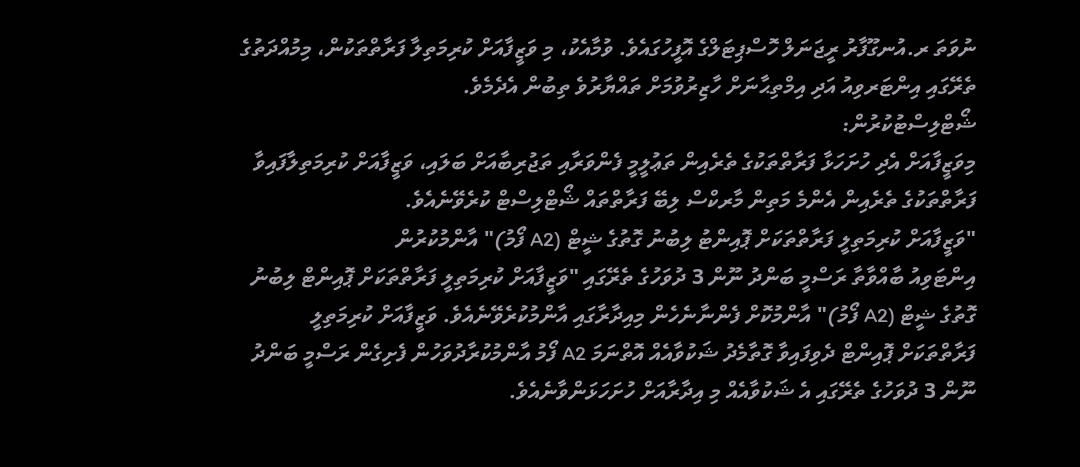ނުވަތަ ރ.އުނގޫފާރު ރީޖަނަލް ހޮސްޕިޓަލްގެ އޮފީހުގައެވެ. ވުމާއެކު، މި ވަޒީފާއަށް ކުރިމަތިލާ ފަރާތްތަކުން، މިމުއްދަތުގެ ތެރޭގައި އިންޓަރވިއު އަދި އިމްތިޙާނަށް ހާޒިރުވުމަށް ތައްޔާރުވެ ތިބުން އެދެމެވެ.
ޝޯޓްލިސްޓުކުރުން:
މިވަޒީފާއަށް އެދި ހުށަހަޅާ ފަރާތްތަކުގެ ތެރެއިން ތަޢުލީމީ ފެންވަރާއި ތަޖުރިބާއަށް ބަލައި، ވަޒީފާއަށް ކުރިމަތިލާފައިވާ ފަރާތްތަކުގެ ތެރެއިން އެންމެ މަތިން މާރކްސް ލިބޭ ފަރާތްތައް ޝޯޓްލިސްޓް ކުރެވޭނެއެވެ.
"ވަޒީފާއަށް ކުރިމަތިލީ ފަރާތްތަކަށް ޕޮއިންޓު ލިބުނު ގޮތުގެ ޝީޓް (A2 ފޯމު)" އާންމުކުރުން
އިންޓަވިއު ބާއްވާތާ ރަސްމީ ބަންދު ނޫން 3 ދުވަހުގެ ތެރޭގައި "ވަޒީފާއަށް ކުރިމަތިލީ ފަރާތްތަކަށް ޕޮއިންޓް ލިބުނު ގޮތުގެ ޝީޓް (A2 ފޯމު)" އާންމުކޮށް ފެންނާނެހެން މިއިދާރާގައި އާންމުކުރެވޭނެއެވެ. ވަޒީފާއަށް ކުރިމަތިލީ ފަރާތްތަކަށް ޕޮއިންޓް ދެވިފައިވާ ގޮތާމެދު ޝަކުވާއެއް އޮތްނަމަ A2 ފޯމު އާންމުކުރާދުވަހުން ފެށިގެން ރަސްމީ ބަންދު ނޫން 3 ދުވަހުގެ ތެރޭގައި އެ ޝަކުވާއެއް މި އިދާރާއަށް ހުށަހަޅަންވާނެއެވެ.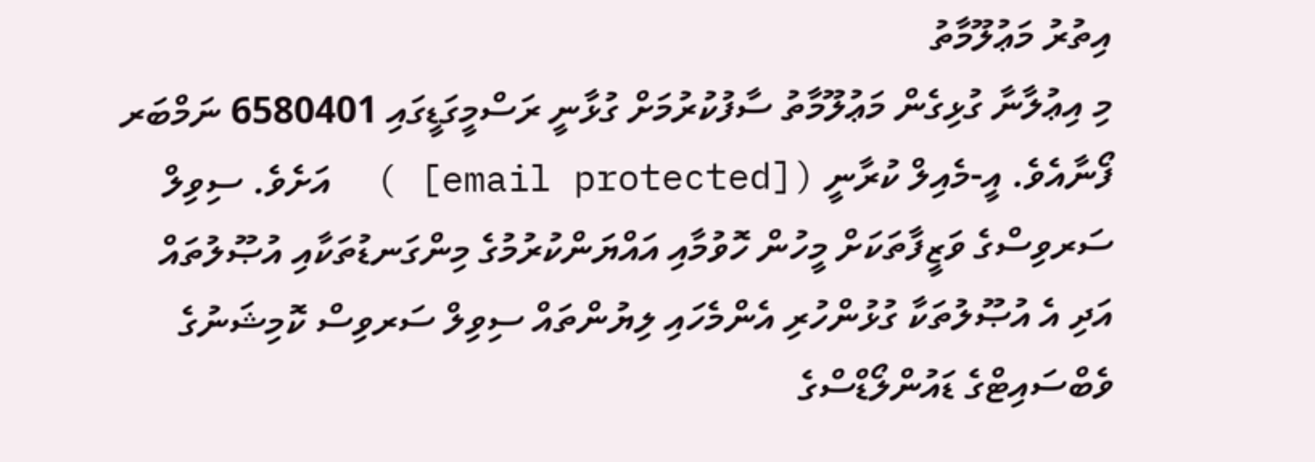އިތުރު މަޢުލޫމާތު
މި އިޢުލާނާ ގުޅިގެން މަޢުލޫމާތު ސާފުކުރުމަށް ގުޅާނީ ރަސްމީގަޑީގައި 6580401 ނަމްބަރ ފޯނާއެވެ. އީ-މެއިލް ކުރާނީ ([email protected] )  އަށެވެ. ސިވިލް ސަރވިސްގެ ވަޒީފާތަކަށް މީހުން ހޮވުމާއި އައްޔަންކުރުމުގެ މިންގަނޑުތަކާއި އުޞޫލުތައް އަދި އެ އުޞޫލުތަކާ ގުޅުންހުރި އެންމެހައި ލިޔުންތައް ސިވިލް ސަރވިސް ކޮމިޝަނުގެ ވެބްސައިޓްގެ ޑައުންލޯޑްސްގެ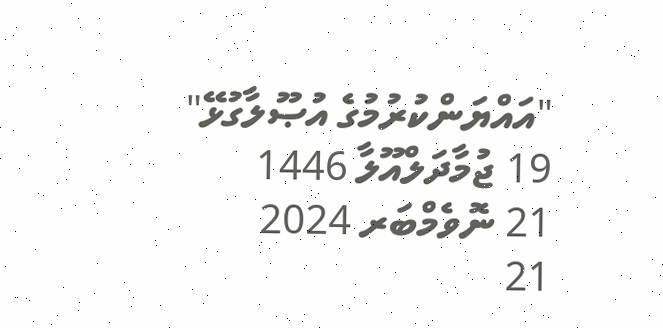"އައްޔަންކުރުމުގެ އުޞޫލާގުޅޭ"
19 ޖުމާދަލްއޫލާ 1446
21 ނޮވެމްބަރ 2024
21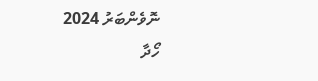ނޮވެންބަރު 2024
ހޯދާ